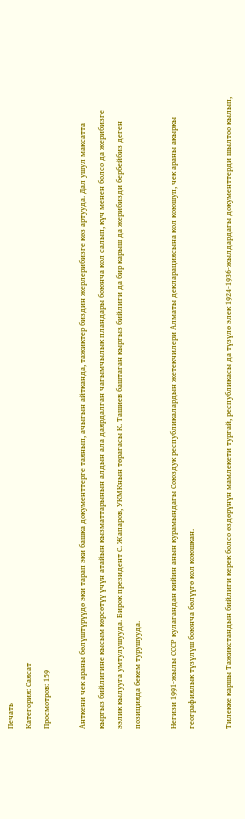Печать
Категория: Саясат
Просмотров: 159

Анткени чек араны бөлүштүрүүдө эки тарап эки башка документтерге таянып, ачыгын айтканда, тажиктер биздин жерлерибизге көз артууда. Дал ушул максатта кыргыз бийлигине кысым көрсөтүү үчүн атайын кызматтарынын алдын ала даярдалган чагымчылык пландары боюнча кол салып, күч менен болсо да жерибизге ээлик кылууга умтулушууда. Бирок президент С. Жапаров, УКМКнын төрагасы К. Ташиев баштаган кыргыз бийлиги да бир карыш да жерибизди бербейбиз деген позицияда бекем турушууда.

Негизи 1991-жылы СССР кулагандан кийин анын курамындагы Союздук республикалардын жетекчилери Алматы декларациясына кол коюшуп, чек араны акыркы географиялык түзүлүш боюнча бөлүүгө кол коюшкан.

Тилекке каршы Тажикстандын бийлиги керек болсо өздөрүнүн мамлекети тургай, республикасы да түзүлө элек 1924-1936-жылдардагы документтерди шылтоо кылып,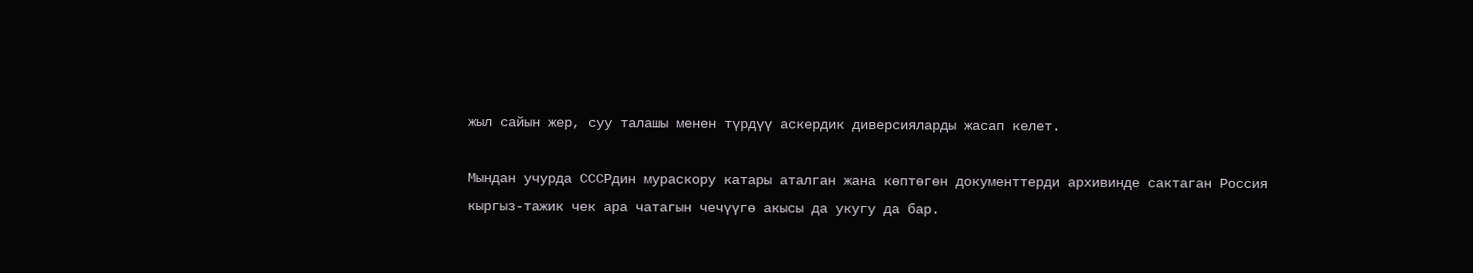жыл сайын жер, суу талашы менен түрдүү аскердик диверсияларды жасап келет.

Мындан учурда СССРдин мураскору катары аталган жана көптөгөн документтерди архивинде сактаган Россия кыргыз-тажик чек ара чатагын чечүүгө акысы да укугу да бар.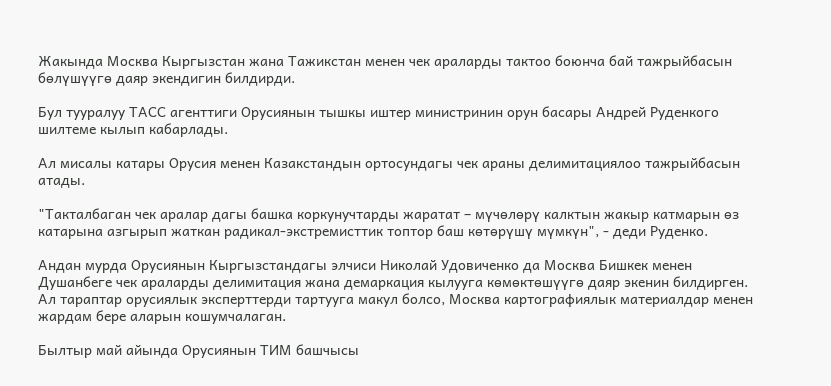Жакында Москва Кыргызстан жана Тажикстан менен чек араларды тактоо боюнча бай тажрыйбасын бөлүшүүгө даяр экендигин билдирди.

Бул тууралуу ТАСС агенттиги Орусиянын тышкы иштер министринин орун басары Андрей Руденкого шилтеме кылып кабарлады.

Ал мисалы катары Орусия менен Казакстандын ортосундагы чек араны делимитациялоо тажрыйбасын атады.

"Такталбаган чек аралар дагы башка коркунучтарды жаратат – мүчөлөрү калктын жакыр катмарын өз катарына азгырып жаткан радикал-экстремисттик топтор баш көтөрүшү мүмкүн", - деди Руденко.

Андан мурда Орусиянын Кыргызстандагы элчиси Николай Удовиченко да Москва Бишкек менен Душанбеге чек араларды делимитация жана демаркация кылууга көмөктөшүүгө даяр экенин билдирген. Ал тараптар орусиялык эксперттерди тартууга макул болсо, Москва картографиялык материалдар менен жардам бере аларын кошумчалаган.

Былтыр май айында Орусиянын ТИМ башчысы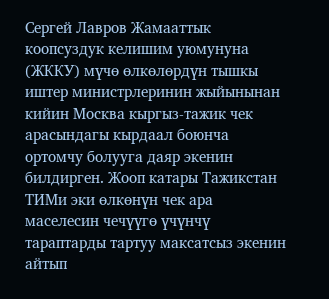Сергей Лавров Жамааттык коопсуздук келишим уюмунуна (ЖККУ) мүчө өлкөлөрдүн тышкы иштер министрлеринин жыйынынан кийин Москва кыргыз-тажик чек арасындагы кырдаал боюнча ортомчу болууга даяр экенин билдирген. Жооп катары Тажикстан ТИМи эки өлкөнүн чек ара маселесин чечүүгө үчүнчү тараптарды тартуу максатсыз экенин айтып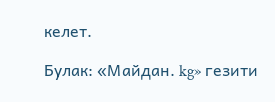келет.

Булак: «Майдан. kg» гезити